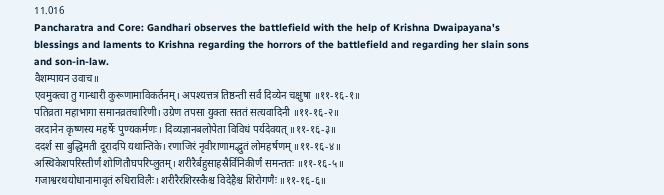11.016
Pancharatra and Core: Gandhari observes the battlefield with the help of Krishna Dwaipayana's blessings and laments to Krishna regarding the horrors of the battlefield and regarding her slain sons and son-in-law.
वैशम्पायन उवाच॥
एवमुक्त्वा तु गान्धारी कुरूणामाविकर्तनम्। अपश्यत्तत्र तिष्ठन्ती सर्वं दिव्येन चक्षुषा ॥११-१६-१॥
पतिव्रता महाभागा समानव्रतचारिणी। उग्रेण तपसा युक्ता सततं सत्यवादिनी ॥११-१६-२॥
वरदानेन कृष्णस्य महर्षेः पुण्यकर्मणः। दिव्यज्ञानबलोपेता विविधं पर्यदेवयत् ॥११-१६-३॥
ददर्श सा बुद्धिमती दूरादपि यथान्तिके। रणाजिरं नृवीराणामद्भुतं लोमहर्षणम् ॥११-१६-४॥
अस्थिकेशपरिस्तीर्णं शोणितौघपरिप्लुतम्। शरीरैर्बहुसाहस्रैर्विनिकीर्णं समन्ततः ॥११-१६-५॥
गजाश्वरथयोधानामावृतं रुधिराविलैः। शरीरैरशिरस्कैश्च विदेहैश्च शिरोगणैः ॥११-१६-६॥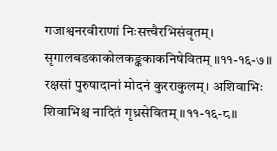गजाश्वनरवीराणां निःसत्त्वैरभिसंवृतम्। सृगालबडकाकोलकङ्ककाकनिषेवितम् ॥११-१६-७॥
रक्षसां पुरुषादानां मोदनं कुरराकुलम्। अशिवाभिः शिवाभिश्च नादितं गृध्रसेवितम् ॥११-१६-८॥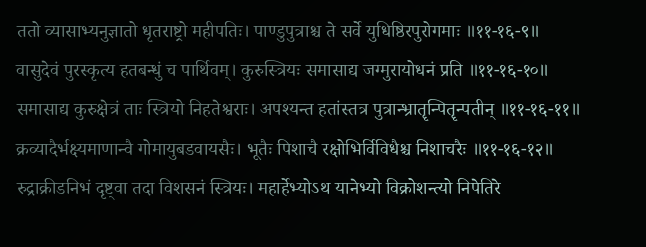ततो व्यासाभ्यनुज्ञातो धृतराष्ट्रो महीपतिः। पाण्डुपुत्राश्च ते सर्वे युधिष्ठिरपुरोगमाः ॥११-१६-९॥
वासुदेवं पुरस्कृत्य हतबन्धुं च पार्थिवम्। कुरुस्त्रियः समासाद्य जग्मुरायोधनं प्रति ॥११-१६-१०॥
समासाद्य कुरुक्षेत्रं ताः स्त्रियो निहतेश्वराः। अपश्यन्त हतांस्तत्र पुत्रान्भ्रातॄन्पितॄन्पतीन् ॥११-१६-११॥
क्रव्यादैर्भक्ष्यमाणान्वै गोमायुबडवायसैः। भूतैः पिशाचै रक्षोभिर्विविधैश्च निशाचरैः ॥११-१६-१२॥
रुद्राक्रीडनिभं दृष्ट्वा तदा विशसनं स्त्रियः। महार्हेभ्योऽथ यानेभ्यो विक्रोशन्त्यो निपेतिरे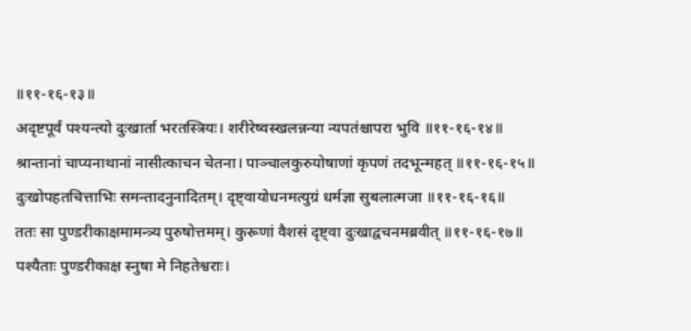॥११-१६-१३॥
अदृष्टपूर्वं पश्यन्त्यो दुःखार्ता भरतस्त्रियः। शरीरेष्वस्खलन्नन्या न्यपतंश्चापरा भुवि ॥११-१६-१४॥
श्रान्तानां चाप्यनाथानां नासीत्काचन चेतना। पाञ्चालकुरुयोषाणां कृपणं तदभून्महत् ॥११-१६-१५॥
दुःखोपहतचित्ताभिः समन्तादनुनादितम्। दृष्ट्वायोधनमत्युग्रं धर्मज्ञा सुबलात्मजा ॥११-१६-१६॥
ततः सा पुण्डरीकाक्षमामन्त्र्य पुरुषोत्तमम्। कुरूणां वैशसं दृष्ट्वा दुःखाद्वचनमब्रवीत् ॥११-१६-१७॥
पश्यैताः पुण्डरीकाक्ष स्नुषा मे निहतेश्वराः।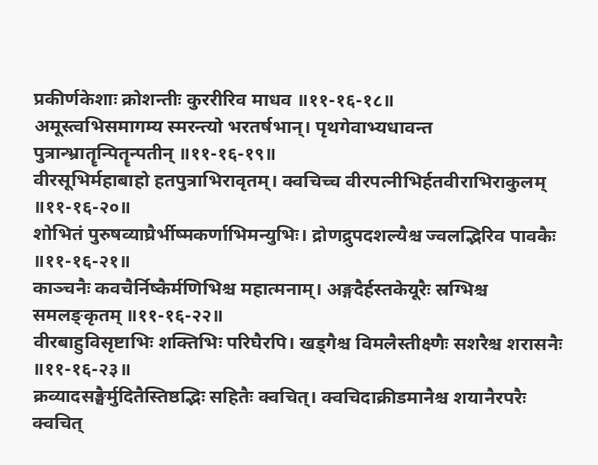प्रकीर्णकेशाः क्रोशन्तीः कुररीरिव माधव ॥११-१६-१८॥
अमूस्त्वभिसमागम्य स्मरन्त्यो भरतर्षभान्। पृथगेवाभ्यधावन्त पुत्रान्भ्रातॄन्पितॄन्पतीन् ॥११-१६-१९॥
वीरसूभिर्महाबाहो हतपुत्राभिरावृतम्। क्वचिच्च वीरपत्नीभिर्हतवीराभिराकुलम् ॥११-१६-२०॥
शोभितं पुरुषव्याघ्रैर्भीष्मकर्णाभिमन्युभिः। द्रोणद्रुपदशल्यैश्च ज्वलद्भिरिव पावकैः ॥११-१६-२१॥
काञ्चनैः कवचैर्निष्कैर्मणिभिश्च महात्मनाम्। अङ्गदैर्हस्तकेयूरैः स्रग्भिश्च समलङ्कृतम् ॥११-१६-२२॥
वीरबाहुविसृष्टाभिः शक्तिभिः परिघैरपि। खड्गैश्च विमलैस्तीक्ष्णैः सशरैश्च शरासनैः ॥११-१६-२३॥
क्रव्यादसङ्घैर्मुदितैस्तिष्ठद्भिः सहितैः क्वचित्। क्वचिदाक्रीडमानैश्च शयानैरपरैः क्वचित्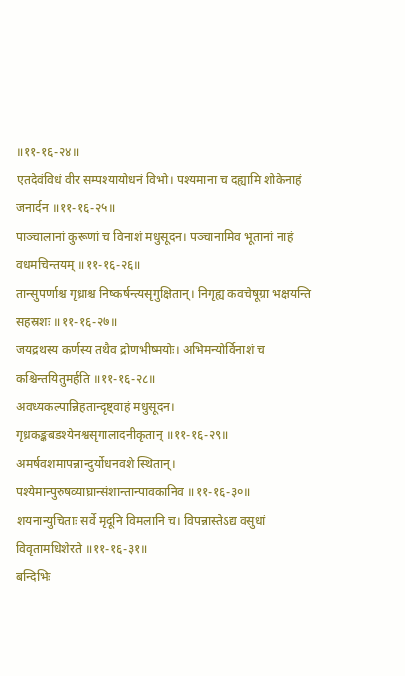॥११-१६-२४॥
एतदेवंविधं वीर सम्पश्यायोधनं विभो। पश्यमाना च दह्यामि शोकेनाहं जनार्दन ॥११-१६-२५॥
पाञ्चालानां कुरूणां च विनाशं मधुसूदन। पञ्चानामिव भूतानां नाहं वधमचिन्तयम् ॥११-१६-२६॥
तान्सुपर्णाश्च गृध्राश्च निष्कर्षन्त्यसृगुक्षितान्। निगृह्य कवचेषूग्रा भक्षयन्ति सहस्रशः ॥११-१६-२७॥
जयद्रथस्य कर्णस्य तथैव द्रोणभीष्मयोः। अभिमन्योर्विनाशं च कश्चिन्तयितुमर्हति ॥११-१६-२८॥
अवध्यकल्पान्निहतान्दृष्ट्वाहं मधुसूदन। गृध्रकङ्कबडश्येनश्वसृगालादनीकृतान् ॥११-१६-२९॥
अमर्षवशमापन्नान्दुर्योधनवशे स्थितान्। पश्येमान्पुरुषव्याघ्रान्संशान्तान्पावकानिव ॥११-१६-३०॥
शयनान्युचिताः सर्वे मृदूनि विमलानि च। विपन्नास्तेऽद्य वसुधां विवृतामधिशेरते ॥११-१६-३१॥
बन्दिभिः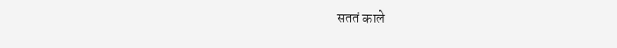सततं काले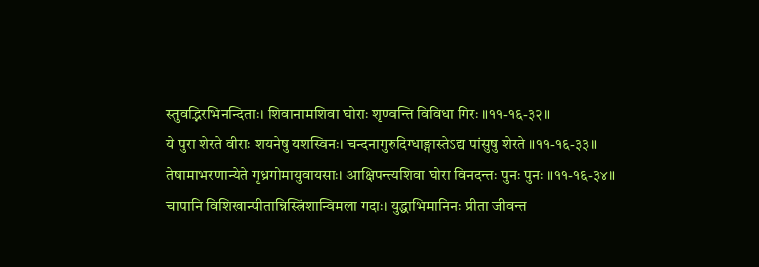स्तुवद्भिरभिनन्दिताः। शिवानामशिवा घोराः शृण्वन्ति विविधा गिरः ॥११-१६-३२॥
ये पुरा शेरते वीराः शयनेषु यशस्विनः। चन्दनागुरुदिग्धाङ्गास्तेऽद्य पांसुषु शेरते ॥११-१६-३३॥
तेषामाभरणान्येते गृध्रगोमायुवायसाः। आक्षिपन्त्यशिवा घोरा विनदन्तः पुनः पुनः ॥११-१६-३४॥
चापानि विशिखान्पीतान्निस्त्रिंशान्विमला गदाः। युद्धाभिमानिनः प्रीता जीवन्त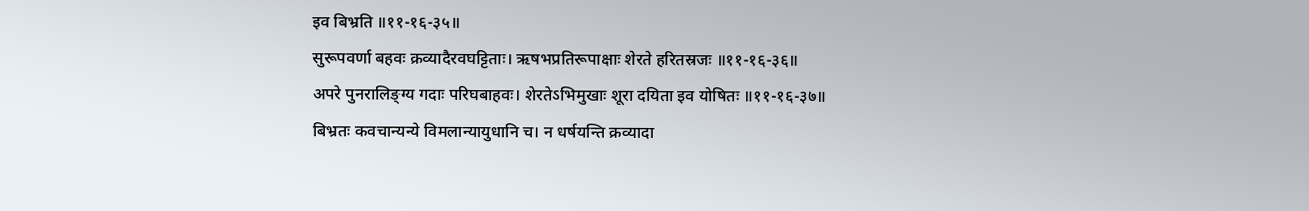इव बिभ्रति ॥११-१६-३५॥
सुरूपवर्णा बहवः क्रव्यादैरवघट्टिताः। ऋषभप्रतिरूपाक्षाः शेरते हरितस्रजः ॥११-१६-३६॥
अपरे पुनरालिङ्ग्य गदाः परिघबाहवः। शेरतेऽभिमुखाः शूरा दयिता इव योषितः ॥११-१६-३७॥
बिभ्रतः कवचान्यन्ये विमलान्यायुधानि च। न धर्षयन्ति क्रव्यादा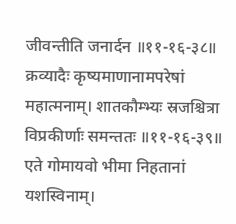जीवन्तीति जनार्दन ॥११-१६-३८॥
क्रव्यादैः कृष्यमाणानामपरेषां महात्मनाम्। शातकौम्भ्यः स्रजश्चित्रा विप्रकीर्णाः समन्ततः ॥११-१६-३९॥
एते गोमायवो भीमा निहतानां यशस्विनाम्।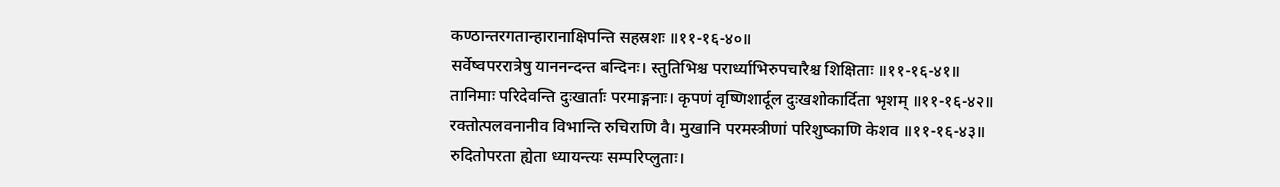कण्ठान्तरगतान्हारानाक्षिपन्ति सहस्रशः ॥११-१६-४०॥
सर्वेष्वपररात्रेषु याननन्दन्त बन्दिनः। स्तुतिभिश्च परार्ध्याभिरुपचारैश्च शिक्षिताः ॥११-१६-४१॥
तानिमाः परिदेवन्ति दुःखार्ताः परमाङ्गनाः। कृपणं वृष्णिशार्दूल दुःखशोकार्दिता भृशम् ॥११-१६-४२॥
रक्तोत्पलवनानीव विभान्ति रुचिराणि वै। मुखानि परमस्त्रीणां परिशुष्काणि केशव ॥११-१६-४३॥
रुदितोपरता ह्येता ध्यायन्त्यः सम्परिप्लुताः।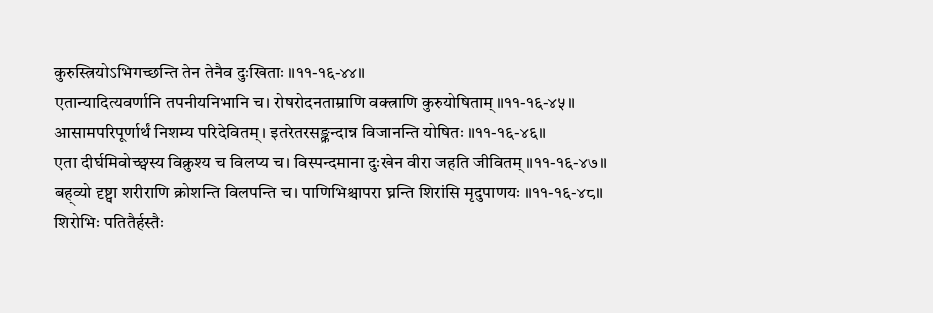कुरुस्त्रियोऽभिगच्छन्ति तेन तेनैव दुःखिताः ॥११-१६-४४॥
एतान्यादित्यवर्णानि तपनीयनिभानि च। रोषरोदनताम्राणि वक्त्राणि कुरुयोषिताम् ॥११-१६-४५॥
आसामपरिपूर्णार्थं निशम्य परिदेवितम्। इतरेतरसङ्क्रन्दान्न विजानन्ति योषितः ॥११-१६-४६॥
एता दीर्घमिवोच्छ्वस्य विक्रुश्य च विलप्य च। विस्पन्दमाना दुःखेन वीरा जहति जीवितम् ॥११-१६-४७॥
बह्व्यो दृष्ट्वा शरीराणि क्रोशन्ति विलपन्ति च। पाणिभिश्चापरा घ्नन्ति शिरांसि मृदुपाणयः ॥११-१६-४८॥
शिरोभिः पतितैर्हस्तैः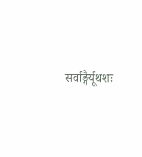सर्वाङ्गैर्यूथशः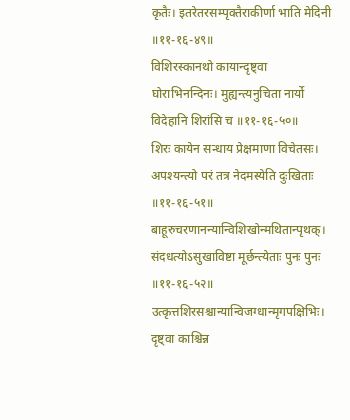कृतैः। इतरेतरसम्पृक्तैराकीर्णा भाति मेदिनी ॥११-१६-४९॥
विशिरस्कानथो कायान्दृष्ट्वा घोराभिनन्दिनः। मुह्यन्त्यनुचिता नार्यो विदेहानि शिरांसि च ॥११-१६-५०॥
शिरः कायेन सन्धाय प्रेक्षमाणा विचेतसः। अपश्यन्त्यो परं तत्र नेदमस्येति दुःखिताः ॥११-१६-५१॥
बाहूरुचरणानन्यान्विशिखोन्मथितान्पृथक्। संदधत्योऽसुखाविष्टा मूर्छन्त्येताः पुनः पुनः ॥११-१६-५२॥
उत्कृत्तशिरसश्चान्यान्विजग्धान्मृगपक्षिभिः। दृष्ट्वा काश्चिन्न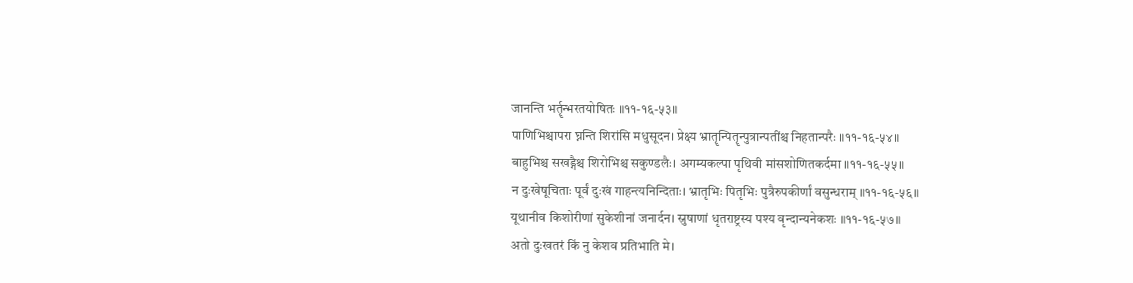जानन्ति भर्तॄन्भरतयोषितः ॥११-१६-५३॥
पाणिभिश्चापरा घ्नन्ति शिरांसि मधुसूदन। प्रेक्ष्य भ्रातॄन्पितॄन्पुत्रान्पतींश्च निहतान्परैः ॥११-१६-५४॥
बाहुभिश्च सखड्गैश्च शिरोभिश्च सकुण्डलैः। अगम्यकल्पा पृथिवी मांसशोणितकर्दमा ॥११-१६-५५॥
न दुःखेषूचिताः पूर्वं दुःखं गाहन्त्यनिन्दिताः। भ्रातृभिः पितृभिः पुत्रैरुपकीर्णां वसुन्धराम् ॥११-१६-५६॥
यूथानीव किशोरीणां सुकेशीनां जनार्दन। स्नुषाणां धृतराष्ट्रस्य पश्य वृन्दान्यनेकशः ॥११-१६-५७॥
अतो दुःखतरं किं नु केशव प्रतिभाति मे।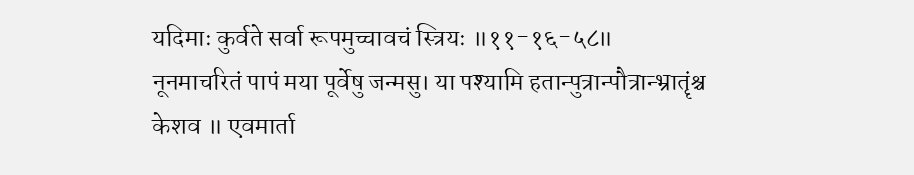यदिमाः कुर्वते सर्वा रूपमुच्चावचं स्त्रियः ॥११-१६-५८॥
नूनमाचरितं पापं मया पूर्वेषु जन्मसु। या पश्यामि हतान्पुत्रान्पौत्रान्भ्रातॄंश्च केशव ॥ एवमार्ता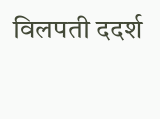विलपती ददर्श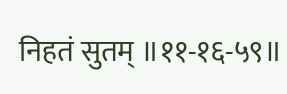निहतं सुतम् ॥११-१६-५९॥